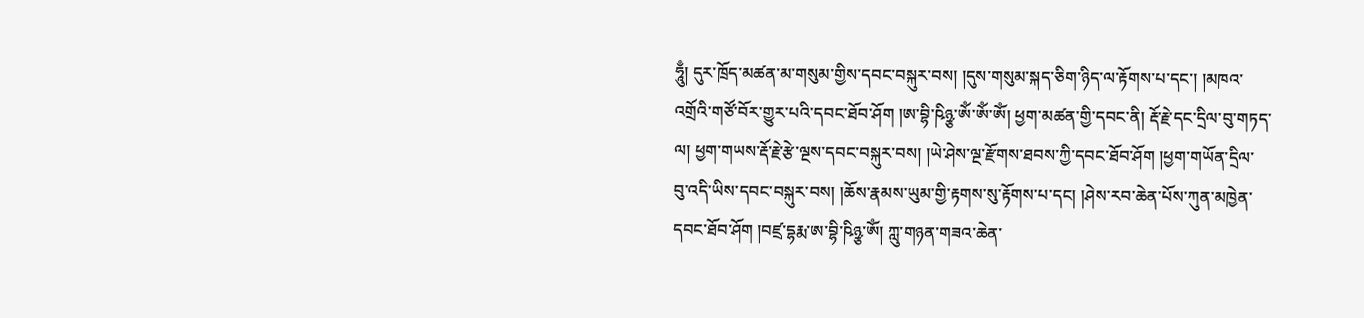ཧཱུྃ། དུར་ཁྲོད་མཚན་མ་གསུམ་གྱིས་དབང་བསྐུར་བས། །དུས་གསུམ་སྐད་ཅིག་ཉིད་ལ་རྟོགས་པ་དང་། །མཁའ་འགྲོའི་གཙོ་བོར་གྱུར་པའི་དབང་ཐོབ་ཤོག །ཨ་བྷི་ཥིཉྩ་ཨོཾ་ཨོཾ་ཨོཾ། ཕྱག་མཚན་གྱི་དབང་ནི། རྡོ་རྗེ་དང་དྲིལ་བུ་གཏད་ལ། ཕྱག་གཡས་རྡོ་རྗེ་རྩེ་ལྔས་དབང་བསྐུར་བས། །ཡེ་ཤེས་ལྔ་རྫོགས་ཐབས་ཀྱི་དབང་ཐོབ་ཤོག །ཕྱག་གཡོན་དྲིལ་བུ་འདི་ཡིས་དབང་བསྐུར་བས། །ཆོས་རྣམས་ཡུམ་གྱི་རྟགས་སུ་རྟོགས་པ་དང། །ཤེས་རབ་ཆེན་པོས་ཀུན་མཁྱེན་དབང་ཐོབ་ཤོག །བཛྲ་དྷརྨ་ཨ་བྷི་ཥིཉྩ་ཨོཾ། ཀླུ་གཉན་གཟའ་ཆེན་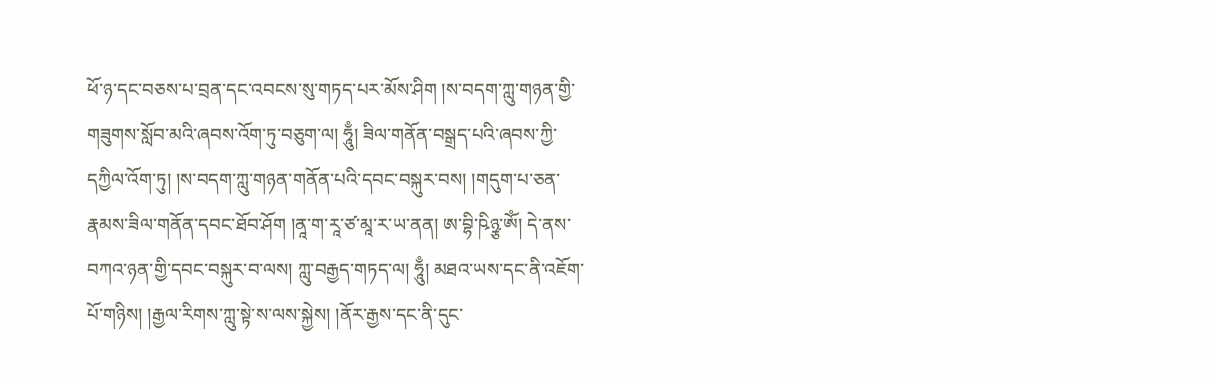ཕོ་ཉ་དང་བཅས་པ་བྲན་དང་འབངས་སུ་གཏད་པར་མོས་ཤིག །ས་བདག་ཀླུ་གཉན་གྱི་གཟུགས་སློབ་མའི་ཞབས་འོག་ཏུ་བཅུག་ལ། ཧཱུྃ། ཟིལ་གནོན་བསྒྲད་པའི་ཞབས་ཀྱི་དཀྱིལ་འོག་ཏུ། །ས་བདག་ཀླུ་གཉན་གནོན་པའི་དབང་བསྐུར་བས། །གདུག་པ་ཅན་རྣམས་ཟིལ་གནོན་དབང་ཐོབ་ཤོག །ནཱ་ག་རཱ་ཙ་མཱ་ར་ཡ་ནན། ཨ་བྷི་ཥིཉྩ་ཨོཾ། དེ་ནས་བཀའ་ཉན་གྱི་དབང་བསྐུར་བ་ལས། ཀླུ་བརྒྱད་གཏད་ལ། ཧཱུྃ། མཐའ་ཡས་དང་ནི་འཇོག་པོ་གཉིས། །རྒྱལ་རིགས་ཀླུ་སྟེ་ས་ལས་སྐྱེས། །ནོར་རྒྱས་དང་ནི་དུང་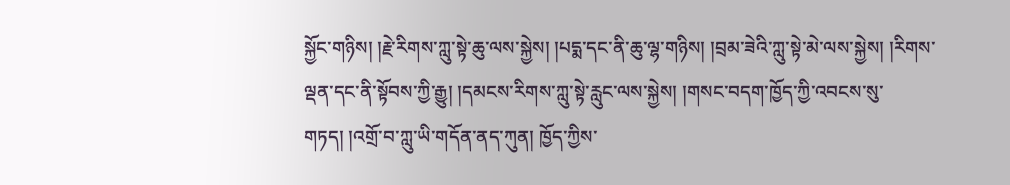སྐྱོང་གཉིས། །རྗེ་རིགས་ཀླུ་སྟེ་ཆུ་ལས་སྐྱེས། །པདྨ་དང་ནི་ཆུ་ལྷ་གཉིས། །བྲམ་ཟེའི་ཀླུ་སྟེ་མེ་ལས་སྐྱེས། །རིགས་ལྡན་དང་ནི་སྟོབས་ཀྱི་རྒྱུ། །དམངས་རིགས་ཀླུ་སྟེ་རླུང་ལས་སྐྱེས། །གསང་བདག་ཁྱོད་ཀྱི་འབངས་སུ་གཏད། །འགྲོ་བ་ཀླུ་ཡི་གདོན་ནད་ཀུན། ཁྱོད་ཀྱིས་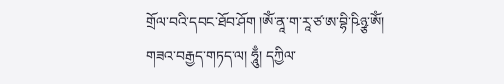གྲོལ་བའི་དབང་ཐོབ་ཤོག །ཨོཾ་ནཱ་ག་རཱ་ཙ་ཨ་བྷི་ཥིཉྩ་ཨོཾ། གཟའ་བརྒྱད་གཏད་ལ། ཧཱུྃ། དཀྱིལ་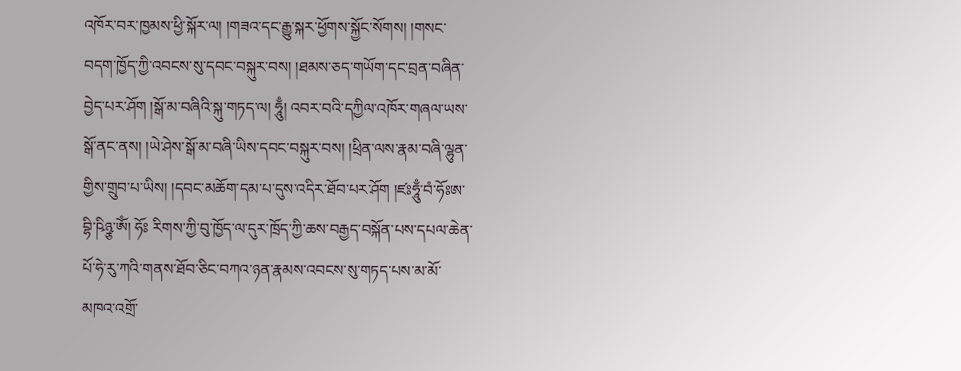འཁོར་བར་ཁྱམས་ཕྱི་སྐོར་ལ། །གཟའ་དང་རྒྱུ་སྐར་ཕྱོགས་སྐྱོང་སོགས། །གསང་བདག་ཁྱོད་ཀྱི་འབངས་སུ་དབང་བསྐུར་བས། །ཐམས་ཅད་གཡོག་དང་བྲན་བཞིན་བྱེད་པར་ཤོག །སྒོ་མ་བཞིའི་སྐུ་གཏད་ལ། ཧཱུྃ། འབར་བའི་དཀྱིལ་འཁོར་གཞལ་ཡས་སྒོ་ནང་ནས། །ཡེ་ཤེས་སྒོ་མ་བཞི་ཡིས་དབང་བསྐུར་བས། །ཕྲིན་ལས་རྣམ་བཞི་ལྷུན་གྱིས་གྲུབ་པ་ཡིས། །དབང་མཆོག་དམ་པ་དུས་འདིར་ཐོབ་པར་ཤོག །ཛཿཧཱུྃ་བཾ་ཧོཿཨ་བྷི་ཥིཉྩ་ཨོཾ། ཧོཿ རིགས་ཀྱི་བུ་ཁྱོད་ལ་དུར་ཁྲོད་ཀྱི་ཆས་བརྒྱད་བསྐོན་པས་དཔལ་ཆེན་པོ་ཧེ་རུ་ཀའི་གནས་ཐོབ་ཅིང་བཀའ་ཉན་རྣམས་འབངས་སུ་གཏད་པས་མ་མོ་མཁའ་འགྲོ་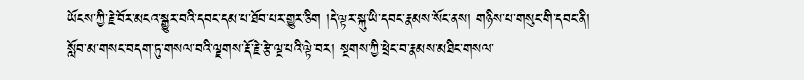ཡོངས་ཀྱི་རྗེ་བོར་མངའ་སྒྱུར་བའི་དབང་དམ་པ་ཐོབ་པར་གྱུར་ཅིག །དེ་ལྟར་སྐུ་ཡི་དབང་རྣམས་སོང་ནས། གཉིས་པ་གསུང་གི་དབང་ནི། སློབ་མ་གསང་བདག་ཏུ་གསལ་བའི་ལྗགས་རྡོ་རྗེ་རྩེ་ལྔ་པའི་ལྟེ་བར། སྔགས་ཀྱི་ཕྲེང་བ་རྣམས་མཐིང་གསལ་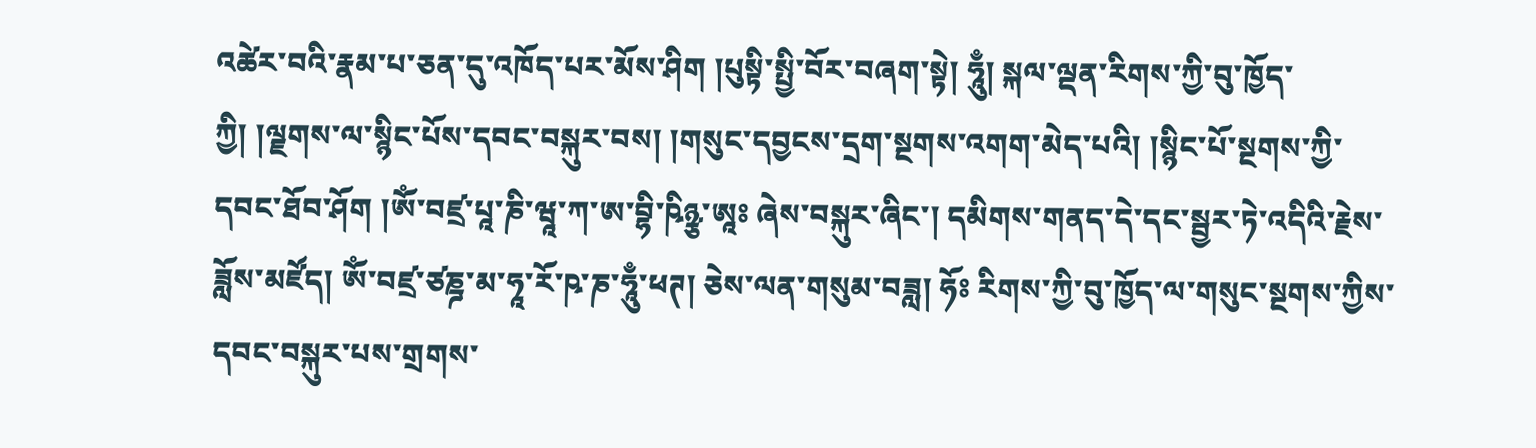འཚེར་བའི་རྣམ་པ་ཅན་དུ་འཁོད་པར་མོས་ཤིག །པུསྟི་སྤྱི་བོར་བཞག་སྟེ། ཧཱུྃ། སྐལ་ལྡན་རིགས་ཀྱི་བུ་ཁྱོད་ཀྱི། །ལྗགས་ལ་སྙིང་པོས་དབང་བསྐུར་བས། །གསུང་དབྱངས་དྲག་སྔགས་འགག་མེད་པའི། །སྙིང་པོ་སྔགས་ཀྱི་དབང་ཐོབ་ཤོག །ཨོཾ་བཛྲ་པཱ་ཎི་ཝཱ་ཀ་ཨ་བྷི་ཥིཉྩ་ཨཱཿ ཞེས་བསྐུར་ཞིང་། དམིགས་གནད་དེ་དང་སྦྱར་ཏེ་འདིའི་རྗེས་ཟློས་མཛོད། ཨོཾ་བཛྲ་ཙཎྜ་མ་ཧཱ་རོ་ཥ་ཎ་ཧཱུྃ་ཕཊ། ཅེས་ལན་གསུམ་བཟླ། ཧོཿ རིགས་ཀྱི་བུ་ཁྱོད་ལ་གསུང་སྔགས་ཀྱིས་དབང་བསྐུར་པས་གྲགས་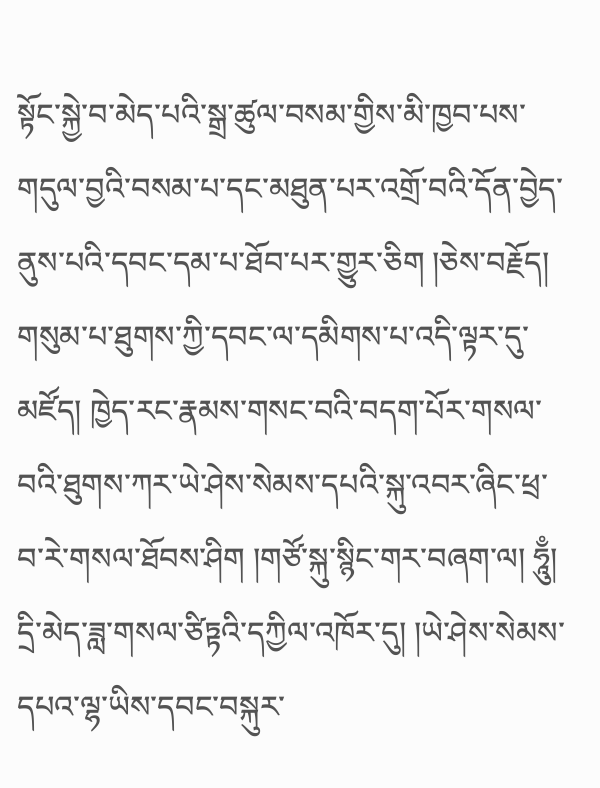སྟོང་སྐྱེ་བ་མེད་པའི་སྒྲ་ཚུལ་བསམ་གྱིས་མི་ཁྱབ་པས་གདུལ་བྱའི་བསམ་པ་དང་མཐུན་པར་འགྲོ་བའི་དོན་བྱེད་ནུས་པའི་དབང་དམ་པ་ཐོབ་པར་གྱུར་ཅིག །ཅེས་བརྗོད། གསུམ་པ་ཐུགས་ཀྱི་དབང་ལ་དམིགས་པ་འདི་ལྟར་དུ་མཛོད། ཁྱེད་རང་རྣམས་གསང་བའི་བདག་པོར་གསལ་བའི་ཐུགས་ཀར་ཡེ་ཤེས་སེམས་དཔའི་སྐུ་འབར་ཞིང་ཕྲ་བ་རེ་གསལ་ཐོབས་ཤིག །གཙོ་སྐུ་སྙིང་གར་བཞག་ལ། ཧཱུྃ། དྲི་མེད་ཟླ་གསལ་ཙིཏྟའི་དཀྱིལ་འཁོར་དུ། །ཡེ་ཤེས་སེམས་དཔའ་ལྷ་ཡིས་དབང་བསྐུར་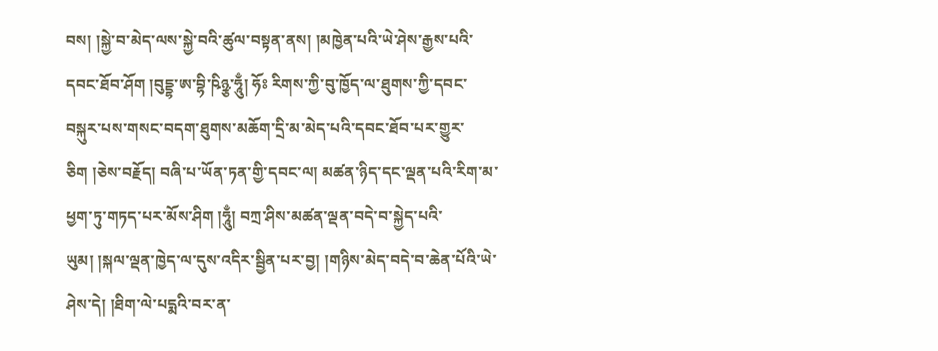བས། །སྐྱེ་བ་མེད་ལས་སྐྱེ་བའི་ཚུལ་བསྟན་ནས། །མཁྱེན་པའི་ཡེ་ཤེས་རྒྱས་པའི་དབང་ཐོབ་ཤོག །བུདྡྷ་ཨ་བྷི་ཥིཉྩ་ཧཱུྃ། ཧོཿ རིགས་ཀྱི་བུ་ཁྱོད་ལ་ཐུགས་ཀྱི་དབང་བསྐུར་པས་གསང་བདག་ཐུགས་མཆོག་དྲི་མ་མེད་པའི་དབང་ཐོབ་པར་གྱུར་ཅིག །ཅེས་བརྗོད། བཞི་པ་ཡོན་ཏན་གྱི་དབང་ལ། མཚན་ཉིད་དང་ལྡན་པའི་རིག་མ་ཕྱག་ཏུ་གཏད་པར་མོས་ཤིག །ཧཱུྃ། བཀྲ་ཤིས་མཚན་ལྡན་བདེ་བ་སྐྱེད་པའི་ཡུམ། །སྐལ་ལྡན་ཁྱེད་ལ་དུས་འདིར་སྦྱིན་པར་བྱ། །གཉིས་མེད་བདེ་བ་ཆེན་པོའི་ཡེ་ཤེས་དེ། །ཐིག་ལེ་པདྨའི་བར་ན་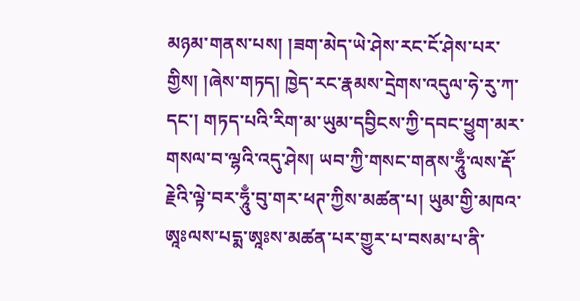མཉམ་གནས་པས། །ཟག་མེད་ཡེ་ཤེས་རང་ངོ་ཤེས་པར་གྱིས། །ཞེས་གཏད། ཁྱེད་རང་རྣམས་དྲེགས་འདུལ་ཧེ་རུ་ཀ་དང་། གཏད་པའི་རིག་མ་ཡུམ་དབྱིངས་ཀྱི་དབང་ཕྱུག་མར་གསལ་བ་ལྷའི་འདུ་ཤེས། ཡབ་ཀྱི་གསང་གནས་ཧཱུྃ་ལས་རྡོ་རྗེའི་ལྟེ་བར་ཧཱུྃ་བུ་གར་ཕཊ་ཀྱིས་མཚན་པ། ཡུམ་གྱི་མཁའ་ཨཱཿལས་པདྨ་ཨཱཿས་མཚན་པར་གྱུར་པ་བསམ་པ་ནི་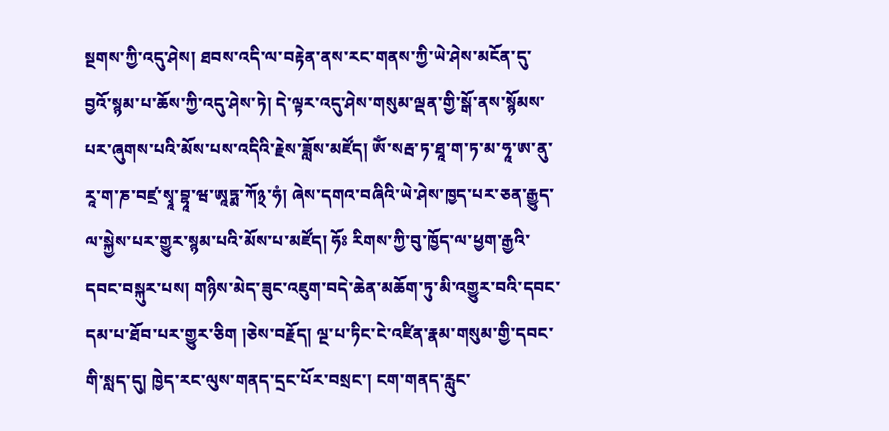སྔགས་ཀྱི་འདུ་ཤེས། ཐབས་འདི་ལ་བརྟེན་ནས་རང་གནས་ཀྱི་ཡེ་ཤེས་མངོན་དུ་བྱའོ་སྙམ་པ་ཆོས་ཀྱི་འདུ་ཤེས་ཏེ། དེ་ལྟར་འདུ་ཤེས་གསུམ་ལྡན་གྱི་སྒོ་ནས་སྙོམས་པར་ཞུགས་པའི་མོས་པས་འདིའི་རྗེས་ཟློས་མཛོད། ཨོཾ་སརྦ་ཏ་ཐཱ་ག་ཏ་མ་ཧཱ་ཨ་ནུ་རཱ་ག་ཎ་བཛྲ་སྭཱ་བྷཱ་ཝ་ཨཱཏྨ་ཀོ྅་ཧཾ། ཞེས་དགའ་བཞིའི་ཡེ་ཤེས་ཁྱད་པར་ཅན་རྒྱུད་ལ་སྐྱེས་པར་གྱུར་སྙམ་པའི་མོས་པ་མཛོད། ཧོཿ རིགས་ཀྱི་བུ་ཁྱོད་ལ་ཕྱག་རྒྱའི་དབང་བསྐུར་པས། གཉིས་མེད་ཟུང་འཇུག་བདེ་ཆེན་མཆོག་ཏུ་མི་འགྱུར་བའི་དབང་དམ་པ་ཐོབ་པར་གྱུར་ཅིག །ཅེས་བརྗོད། ལྔ་པ་ཏིང་ངེ་འཛིན་རྣམ་གསུམ་གྱི་དབང་གི་སླད་དུ། ཁྱེད་རང་ལུས་གནད་དྲང་པོར་བསྲང་། ངག་གནད་རླུང་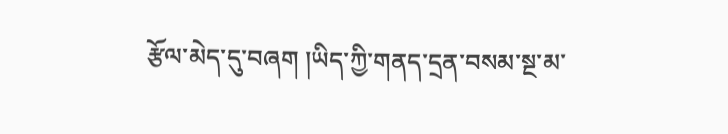རྩོལ་མེད་དུ་བཞག །ཡིད་ཀྱི་གནད་དྲན་བསམ་སྔ་མ་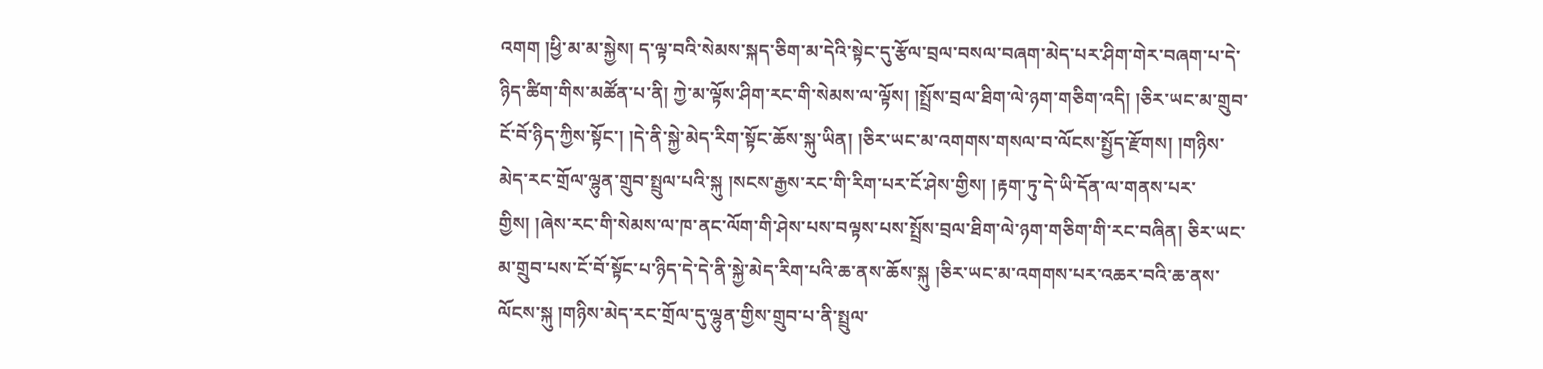འགག །ཕྱི་མ་མ་སྐྱེས། ད་ལྟ་བའི་སེམས་སྐད་ཅིག་མ་དེའི་སྟེང་དུ་རྩོལ་བྲལ་བསལ་བཞག་མེད་པར་ཤིག་གེར་བཞག་པ་དེ་ཉིད་ཚིག་གིས་མཚོན་པ་ནི། ཀྱེ་མ་ལྟོས་ཤིག་རང་གི་སེམས་ལ་ལྟོས། །སྤྲོས་བྲལ་ཐིག་ལེ་ཉག་གཅིག་འདི། །ཅིར་ཡང་མ་གྲུབ་ངོ་བོ་ཉིད་ཀྱིས་སྟོང་། །དེ་ནི་སྐྱེ་མེད་རིག་སྟོང་ཆོས་སྐུ་ཡིན། །ཅིར་ཡང་མ་འགགས་གསལ་བ་ལོངས་སྤྱོད་རྫོགས། །གཉིས་མེད་རང་གྲོལ་ལྷུན་གྲུབ་སྤྲུལ་པའི་སྐུ །སངས་རྒྱས་རང་གི་རིག་པར་ངོ་ཤེས་གྱིས། །རྟག་ཏུ་དེ་ཡི་དོན་ལ་གནས་པར་གྱིས། །ཞེས་རང་གི་སེམས་ལ་ཁ་ནང་ལོག་གི་ཤེས་པས་བལྟས་པས་སྤྲོས་བྲལ་ཐིག་ལེ་ཉག་གཅིག་གི་རང་བཞིན། ཅིར་ཡང་མ་གྲུབ་པས་ངོ་བོ་སྟོང་པ་ཉིད་དེ་དེ་ནི་སྐྱེ་མེད་རིག་པའི་ཆ་ནས་ཆོས་སྐུ །ཅིར་ཡང་མ་འགགས་པར་འཆར་བའི་ཆ་ནས་ལོངས་སྐུ །གཉིས་མེད་རང་གྲོལ་དུ་ལྷུན་གྱིས་གྲུབ་པ་ནི་སྤྲུལ་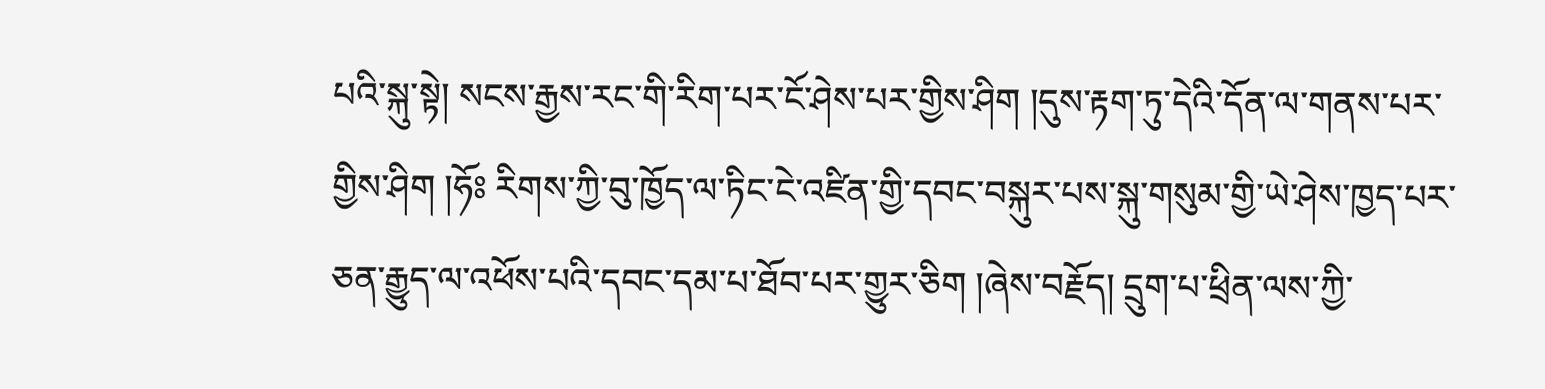པའི་སྐུ་སྟེ། སངས་རྒྱས་རང་གི་རིག་པར་ངོ་ཤེས་པར་གྱིས་ཤིག །དུས་རྟག་ཏུ་དེའི་དོན་ལ་གནས་པར་གྱིས་ཤིག །ཧོཿ རིགས་ཀྱི་བུ་ཁྱོད་ལ་ཏིང་ངེ་འཛིན་གྱི་དབང་བསྐུར་པས་སྐུ་གསུམ་གྱི་ཡེ་ཤེས་ཁྱད་པར་ཅན་རྒྱུད་ལ་འཕོས་པའི་དབང་དམ་པ་ཐོབ་པར་གྱུར་ཅིག །ཞེས་བརྗོད། དྲུག་པ་ཕྲིན་ལས་ཀྱི་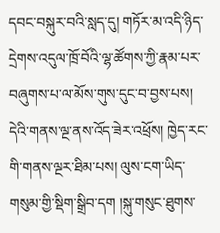དབང་བསྐུར་བའི་སླད་དུ། གཏོར་མ་འདི་ཉིད་དྲེགས་འདུལ་ཁྲོ་བོའི་ལྷ་ཚོགས་ཀྱི་རྣམ་པར་བཞུགས་པ་ལ་མོས་གུས་དུང་བ་བྱས་པས། དེའི་གནས་ལྔ་ནས་འོད་ཟེར་འཕྲོས། ཁྱེད་རང་གི་གནས་ལྔར་ཐིམ་པས། ལུས་ངག་ཡིད་གསུམ་གྱི་སྡིག་སྒྲིབ་དག །སྐུ་གསུང་ཐུགས་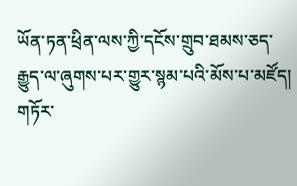ཡོན་ཏན་ཕྲིན་ལས་ཀྱི་དངོས་གྲུབ་ཐམས་ཅད་རྒྱུད་ལ་ཞུགས་པར་གྱུར་སྙམ་པའི་མོས་པ་མཛོད། གཏོར་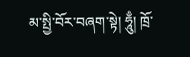མ་སྤྱི་བོར་བཞག་སྟེ། ཧཱུྃ། ཁྲོ་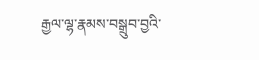རྒྱལ་ལྷ་རྣམས་བསྒྲུབ་བྱའི་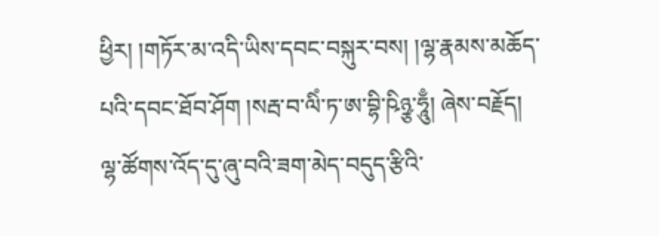ཕྱིར། །གཏོར་མ་འདི་ཡིས་དབང་བསྐུར་བས། །ལྷ་རྣམས་མཆོད་པའི་དབང་ཐོབ་ཤོག །སརྦ་བ་ལིཾ་ཏ་ཨ་བྷི་ཥིཉྩ་ཧཱུྃ། ཞེས་བརྗོད། ལྷ་ཚོགས་འོད་དུ་ཞུ་བའི་ཟག་མེད་བདུད་རྩིའི་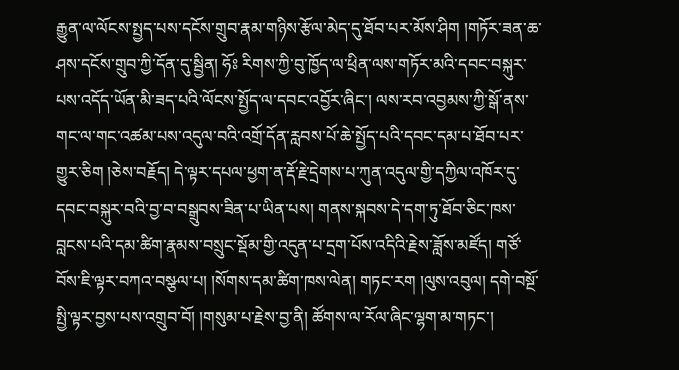རྒྱུན་ལ་ལོངས་སྤྱད་པས་དངོས་གྲུབ་རྣམ་གཉིས་རྩོལ་མེད་དུ་ཐོབ་པར་མོས་ཤིག །གཏོར་ཟན་ཆ་ཤས་དངོས་གྲུབ་ཀྱི་དོན་དུ་སྦྱིན། ཧོཿ རིགས་ཀྱི་བུ་ཁྱོད་ལ་ཕྲིན་ལས་གཏོར་མའི་དབང་བསྐུར་པས་འདོད་ཡོན་མི་ཟད་པའི་ལོངས་སྤྱོད་ལ་དབང་འབྱོར་ཞིང་། ལས་རབ་འབྱམས་ཀྱི་སྒོ་ནས་གང་ལ་གང་འཚམ་པས་འདུལ་བའི་འགྲོ་དོན་རླབས་པོ་ཆེ་སྤྱོད་པའི་དབང་དམ་པ་ཐོབ་པར་གྱུར་ཅིག །ཅེས་བརྗོད། དེ་ལྟར་དཔལ་ཕྱག་ན་རྡོ་རྗེ་དྲེགས་པ་ཀུན་འདུལ་གྱི་དཀྱིལ་འཁོར་དུ་དབང་བསྐུར་བའི་བྱ་བ་བསྒྲུབས་ཟིན་པ་ཡིན་པས། གནས་སྐབས་དེ་དག་ཏུ་ཐོབ་ཅིང་ཁས་བླངས་པའི་དམ་ཚིག་རྣམས་བསྲུང་སྡོམ་གྱི་འདུན་པ་དྲག་པོས་འདིའི་རྗེས་ཟློས་མཛོད། གཙོ་བོས་ཇི་ལྟར་བཀའ་བསྩལ་པ། །སོགས་དམ་ཚིག་ཁས་ལེན། གཏང་རག །ལུས་འབུལ། དགེ་བསྔོ་སྤྱི་ལྟར་བྱས་པས་འགྲུབ་བོ། །གསུམ་པ་རྗེས་བྱ་ནི། ཚོགས་ལ་རོལ་ཞིང་ལྷག་མ་གཏང་།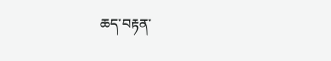ཆད་བརྟན་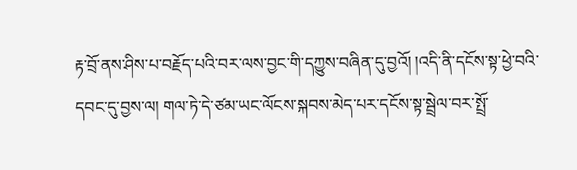རྟ་བྲོ་ནས་ཤིས་པ་བརྗོད་པའི་བར་ལས་བྱང་གི་དཀྱུས་བཞིན་དུ་བྱའོ། །འདི་ནི་དངོས་སྟ་ཕྱེ་བའི་དབང་དུ་བྱས་ལ། གལ་ཏེ་དེ་ཙམ་ཡང་ལོངས་སྐབས་མེད་པར་དངོས་སྟ་སྦྲེལ་བར་སྤྲོ་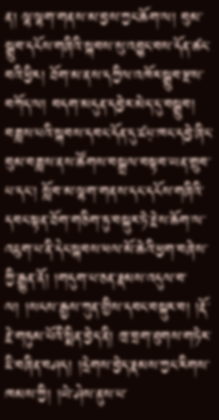ན། ལྷ་ལྷག་གནས་མ་བྱས་ཀྱང་ཆོག་ལ། བུམ་སྒྲུབ་དངོས་གཞིའི་སྐབས་སུ་འབྱུང་བས་དོན་ཚང་བའི་ཕྱིར། ཐོག་མ་ནས་དཀྱིལ་འཁོར་སྒྲུབ་རྫས་བཀོད་ལ། བདག་མདུན་དབྱེར་མེད་དུ་བསྒྲུབ། བཟླས་པའི་སྐབས་དབང་དོན་དུ་ཛཔ྄་ཁང་དབྱེ་ཞིང་བུམ་བཟླས་ནས་ཚོགས་བསྒྲལ་བསྟབ་ཡན་གྲུབ་པ་དང་། སློབ་མ་ལྷག་གནས་དང་དངོས་གཞིའི་དབང་སྟན་ཐོག་གཅིག་ཏུ་བསྐུར་ཏེ་རྗེས་ཆོག་ལ་འཇུག་པ་ནི་དེང་སྐབས་ཕལ་མོ་ཆེའི་ཕྱག་བཞེས་ཀྱི་རྒྱུན་ནོ། །གདུག་པ་ཅན་རྣམས་འདུལ་བ་ལ། །སངས་རྒྱས་ཀུན་གྱིས་དབང་བསྐུར་བ། །རྡོ་རྗེ་གཏུམ་པོའི་སྨིན་བྱེད་ནི། ཁྲ་བྲག་ཐུགས་གཏེར་ཇི་བཞིན་བཤད། །དྲེགས་བྱེད་རྣམས་ཀྱང་རིགས་ཁམས་ཀྱི། །ཡེ་ཤེས་ནུས་པ་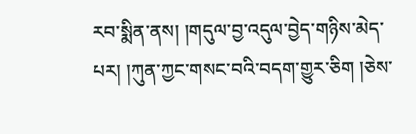རབ་སྨིན་ནས། །གདུལ་བྱ་འདུལ་བྱེད་གཉིས་མེད་པར། །ཀུན་ཀྱང་གསང་བའི་བདག་གྱུར་ཅིག །ཅེས་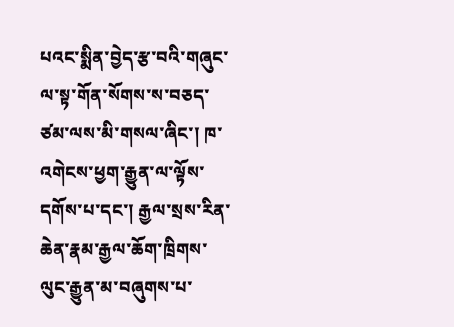པའང་སྨིན་བྱེད་རྩ་བའི་གཞུང་ལ་སྟ་གོན་སོགས་ས་བཅད་ཙམ་ལས་མི་གསལ་ཞིང་། ཁ་འགེངས་ཕྱག་རྒྱུན་ལ་ལྟོས་དགོས་པ་དང་། རྒྱལ་སྲས་རིན་ཆེན་རྣམ་རྒྱལ་ཆོག་ཁྲིགས་ལུང་རྒྱུན་མ་བཞུགས་པ་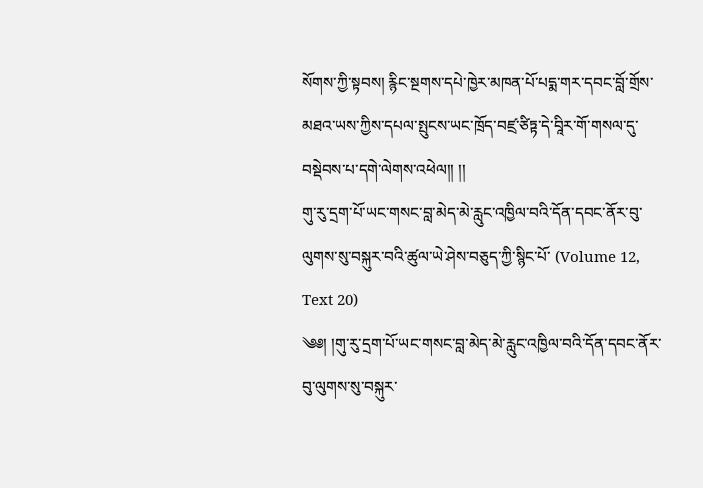སོགས་ཀྱི་སྟབས། རྙིང་སྔགས་དཔེ་ཁྱེར་མཁན་པོ་པདྨ་གར་དབང་བློ་གྲོས་མཐའ་ཡས་ཀྱིས་དཔལ་སྤུངས་ཡང་ཁྲོད་བཛྲ་ཙིཏྟ་དེ་བཱིར་གོ་གསལ་དུ་བསྡེབས་པ་དགེ་ལེགས་འཕེལ།། །།
གུ་རུ་དྲག་པོ་ཡང་གསང་བླ་མེད་མེ་རླུང་འཁྱིལ་བའི་དོན་དབང་ནོར་བུ་ལུགས་སུ་བསྐུར་བའི་ཚུལ་ཡེ་ཤེས་བཅུད་ཀྱི་སྙིང་པོ་ (Volume 12, Text 20)
༄༅། །གུ་རུ་དྲག་པོ་ཡང་གསང་བླ་མེད་མེ་རླུང་འཁྱིལ་བའི་དོན་དབང་ནོར་བུ་ལུགས་སུ་བསྐུར་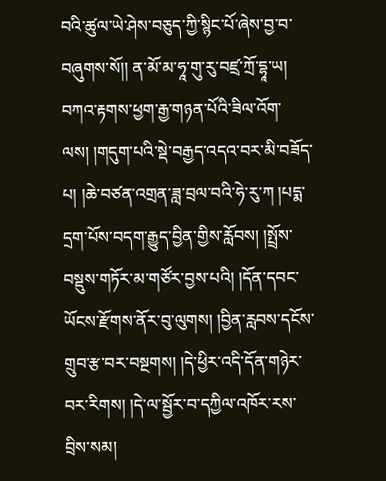བའི་ཚུལ་ཡེ་ཤེས་བཅུད་ཀྱི་སྙིང་པོ་ཞེས་བྱ་བ་བཞུགས་སོ།། ན་མོ་མ་ཧཱ་གུ་རུ་བཛྲ་ཀྲོ་དྷཱ་ཡ། བཀའ་རྟགས་ཕྱག་རྒྱ་གཉན་པོའི་ཟིལ་འོག་ལས། །གདུག་པའི་སྡེ་བརྒྱད་འདའ་བར་མི་བཟོད་པ། །ཆེ་བཙན་འགྲན་ཟླ་བྲལ་བའི་ཧེ་རུ་ཀ །པདྨ་དྲག་པོས་བདག་རྒྱུད་བྱིན་གྱིས་རློབས། །སྤྲོས་བསྡུས་གཏོར་མ་གཙོར་བྱས་པའི། །དོན་དབང་ཡོངས་རྫོགས་ནོར་བུ་ལུགས། །བྱིན་རླབས་དངོས་གྲུབ་རྩ་བར་བསྔགས། །དེ་ཕྱིར་འདི་དོན་གཉེར་བར་རིགས། །དེ་ལ་སྦྱོར་བ་དཀྱིལ་འཁོར་རས་བྲིས་སམ།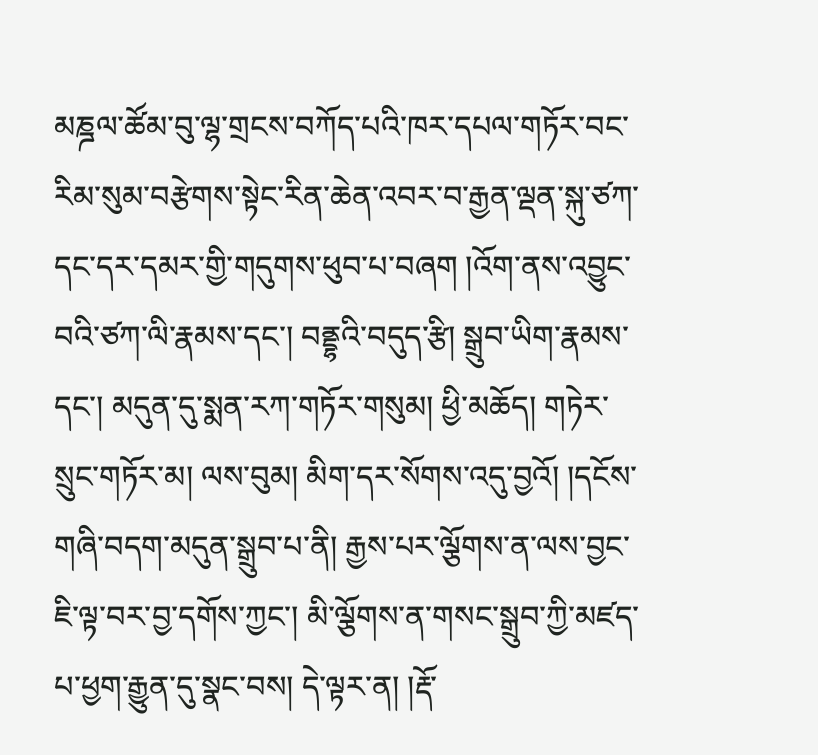མཎྜལ་ཚོམ་བུ་ལྷ་གྲངས་བཀོད་པའི་ཁར་དཔལ་གཏོར་བང་རིམ་སུམ་བརྩེགས་སྟེང་རིན་ཆེན་འབར་བ་རྒྱན་ལྡན་སྐུ་ཙཀ་དང་དར་དམར་གྱི་གདུགས་ཕུབ་པ་བཞག །འོག་ནས་འབྱུང་བའི་ཙཀ་ལི་རྣམས་དང་། བནྡྷའི་བདུད་རྩི། སྒྲུབ་ཡིག་རྣམས་དང་། མདུན་དུ་སྨན་རཀ་གཏོར་གསུམ། ཕྱི་མཆོད། གཏེར་སྲུང་གཏོར་མ། ལས་བུམ། མིག་དར་སོགས་འདུ་བྱའོ། །དངོས་གཞི་བདག་མདུན་སྒྲུབ་པ་ནི། རྒྱས་པར་ལྕོགས་ན་ལས་བྱང་ཇི་ལྟ་བར་བྱ་དགོས་ཀྱང་། མི་ལྕོགས་ན་གསང་སྒྲུབ་ཀྱི་མཛད་པ་ཕྱག་རྒྱུན་དུ་སྣང་བས། དེ་ལྟར་ན། །རྡོ་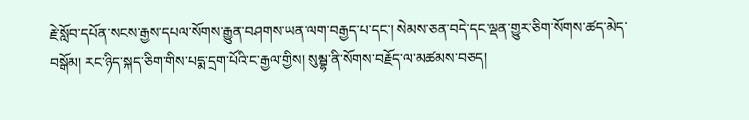རྗེ་སློབ་དཔོན་སངས་རྒྱས་དཔལ་སོགས་རྒྱུན་བཤགས་ཡན་ལག་བརྒྱད་པ་དང་། སེམས་ཅན་བདེ་དང་ལྡན་གྱུར་ཅིག་སོགས་ཚད་མེད་བསྒོམ། རང་ཉིད་སྐད་ཅིག་གིས་པདྨ་དྲག་པོའི་ང་རྒྱལ་གྱིས། སུམྦྷ་ནི་སོགས་བརྗོད་ལ་མཚམས་བཅད།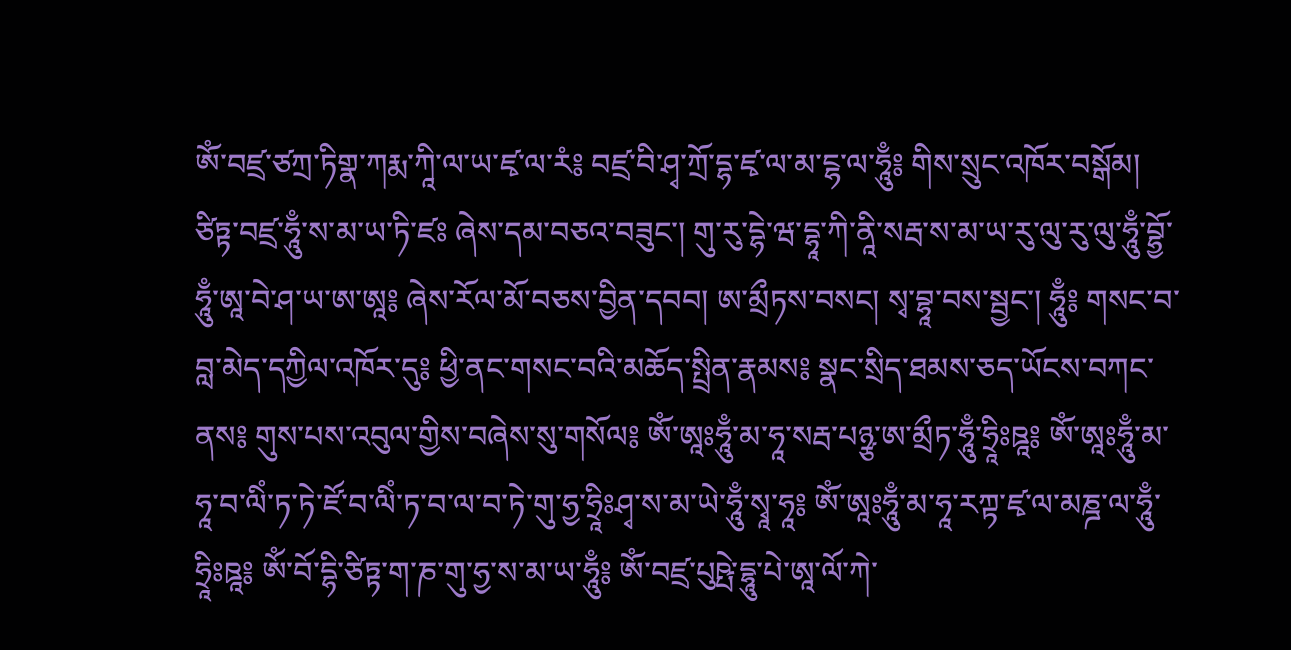ཨོཾ་བཛྲ་ཙཀྲ་ཏིགྣ་ཀརྨ་ཀཱི་ལ་ཡ་ཛྭ་ལ་རཾ༔ བཛྲ་བི་ཤྭ་ཀྲོ་དྷ་ཛྭ་ལ་མ་ངྷ་ལ་ཧཱུྃ༔ གིས་སྲུང་འཁོར་བསྒོམ། ཙིཏྟ་བཛྲ་ཧཱུྃ་ས་མ་ཡ་ཏི་ཛཿ ཞེས་དམ་བཅའ་བཟུང་། གུ་རུ་དྷེ་ཝ་དྷཱ་ཀི་ནཱི་སརྦ་ས་མ་ཡ་རུ་ལུ་རུ་ལུ་ཧཱུྃ་བྷྱོ་ཧཱུྃ་ཨཱ་བེ་ཤ་ཡ་ཨ་ཨཱ༔ ཞེས་རོལ་མོ་བཅས་བྱིན་དབབ། ཨ་མྲྀཏས་བསང། སྭ་བྷཱ་བས་སྦྱང་། ཧཱུྃ༔ གསང་བ་བླ་མེད་དཀྱིལ་འཁོར་དུ༔ ཕྱི་ནང་གསང་བའི་མཆོད་སྤྲིན་རྣམས༔ སྣང་སྲིད་ཐམས་ཅད་ཡོངས་བཀང་ནས༔ གུས་པས་འབུལ་གྱིས་བཞེས་སུ་གསོལ༔ ཨོཾ་ཨཱཿཧཱུྃ་མ་ཧཱ་སརྦ་པཉྩ་ཨ་མྲྀཏ་ཧཱུྃ་ཧྲཱིཿཋཱ༔ ཨོཾ་ཨཱཿཧཱུྃ་མ་ཧཱ་བ་ལིཾ་ཏ་ཏེ་ཛོ་བ་ལིཾ་ཏ་བ་ལ་བ་ཏེ་གུ་ཧྱ་ཧྲཱིཿཤྭ་ས་མ་ཡེ་ཧཱུྃ་སྭཱ་ཧཱ༔ ཨོཾ་ཨཱཿཧཱུྃ་མ་ཧཱ་རཀྟ་ཛྭ་ལ་མཎྜ་ལ་ཧཱུྃ་ཧྲཱིཿཋཱ༔ ཨོཾ་བོ་དྷི་ཙིཏྟ་ག་ཎ་གུ་ཧྱ་ས་མ་ཡ་ཧཱུྃ༔ ཨོཾ་བཛྲ་པུཥྤེ་དྷཱུ་པེ་ཨཱ་ལོ་ཀེ་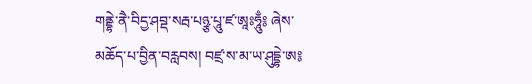གནྡྷེ་ནཻ་བིདྱ་ཤབྡ་སརྦ་པཉྩ་པཱུ་ཛ་ཨཱཿཧཱུྃ༔ ཞེས་མཆོད་པ་བྱིན་བརླབས། བཛྲ་ས་མ་ཡ་ཤུདྡྷེ་ཨ༔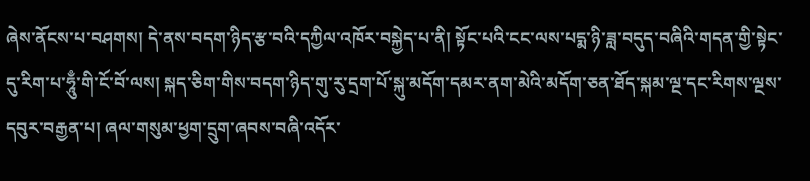ཞེས་ནོངས་པ་བཤགས། དེ་ནས་བདག་ཉིད་རྩ་བའི་དཀྱིལ་འཁོར་བསྐྱེད་པ་ནི། སྟོང་པའི་ངང་ལས་པདྨ་ཉི་ཟླ་བདུད་བཞིའི་གདན་གྱི་སྟེང་དུ་རིག་པ་ཧཱུྃ་གི་ངོ་བོ་ལས། སྐད་ཅིག་གིས་བདག་ཉིད་གུ་རུ་དྲག་པོ་སྐུ་མདོག་དམར་ནག་མེའི་མདོག་ཅན་ཐོད་སྐམ་ལྔ་དང་རིགས་ལྔས་དབུར་བརྒྱན་པ། ཞལ་གསུམ་ཕྱག་དྲུག་ཞབས་བཞི་འདོར་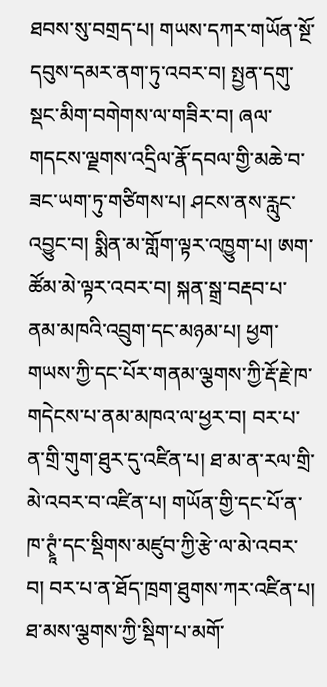ཐབས་སུ་བགྲད་པ། གཡས་དཀར་གཡོན་སྔོ་དབུས་དམར་ནག་ཏུ་འབར་བ། སྤྱན་དགུ་སྡང་མིག་བགེགས་ལ་གཟིར་བ། ཞལ་གདངས་ལྗགས་འདྲིལ་རྣོ་དབལ་གྱི་མཆེ་བ་ཟང་ཡག་ཏུ་གཙིགས་པ། ཤངས་ནས་རླུང་འབྱུང་བ། སྨིན་མ་གློག་ལྟར་འཁྱུག་པ། ཨག་ཚོམ་མེ་ལྟར་འབར་བ། སྐན་སྒྲ་བརྡབ་པ་ནམ་མཁའི་འབྲུག་དང་མཉམ་པ། ཕྱག་གཡས་ཀྱི་དང་པོར་གནམ་ལྕགས་ཀྱི་རྡོ་རྗེ་ཁ་གདེངས་པ་ནམ་མཁའ་ལ་ཕྱར་བ། བར་པ་ན་གྲི་གུག་ཐུར་དུ་འཛིན་པ། ཐ་མ་ན་རལ་གྲི་མེ་འབར་བ་འཛིན་པ། གཡོན་གྱི་དང་པོ་ན་ཁ་ཊྭཱཾ་དང་སྡིགས་མཛུབ་ཀྱི་རྩེ་ལ་མེ་འབར་བ། བར་པ་ན་ཐོད་ཁྲག་ཐུགས་ཀར་འཛིན་པ། ཐ་མས་ལྕགས་ཀྱི་སྡིག་པ་མགོ་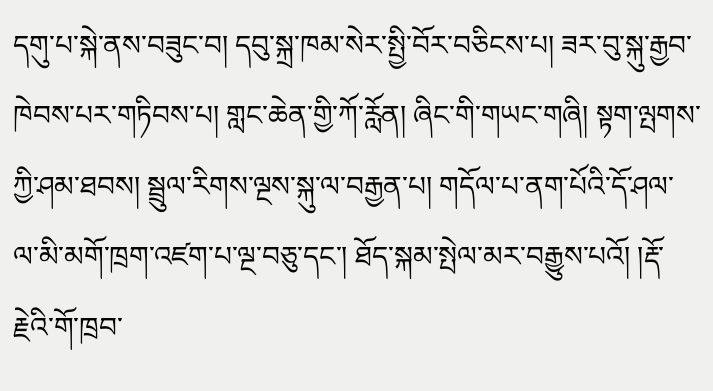དགུ་པ་སྐེ་ནས་བཟུང་བ། དབུ་སྐྲ་ཁམ་སེར་སྤྱི་བོར་བཅིངས་པ། ཟར་བུ་སྐུ་རྒྱབ་ཁེབས་པར་གཏིབས་པ། གླང་ཆེན་གྱི་ཀོ་རློན། ཞིང་གི་གཡང་གཞི། སྟག་ལྤགས་ཀྱི་ཤམ་ཐབས། སྦྲུལ་རིགས་ལྔས་སྐུ་ལ་བརྒྱན་པ། གདོལ་པ་ནག་པོའི་དོ་ཤལ་ལ་མི་མགོ་ཁྲག་འཛག་པ་ལྔ་བཅུ་དང་། ཐོད་སྐམ་སྤེལ་མར་བརྒྱུས་པའོ། །རྡོ་རྗེའི་གོ་ཁྲབ་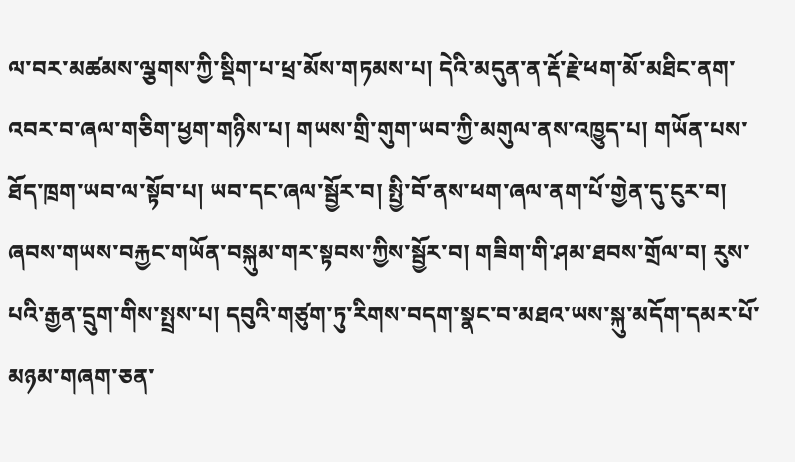ལ་བར་མཚམས་ལྕགས་ཀྱི་སྡིག་པ་ཕྲ་མོས་གཏམས་པ། དེའི་མདུན་ན་རྡོ་རྗེ་ཕག་མོ་མཐིང་ནག་འབར་བ་ཞལ་གཅིག་ཕྱག་གཉིས་པ། གཡས་གྲི་གུག་ཡབ་ཀྱི་མགུལ་ནས་འཁྱུད་པ། གཡོན་པས་ཐོད་ཁྲག་ཡབ་ལ་སྟོབ་པ། ཡབ་དང་ཞལ་སྦྱོར་བ། སྤྱི་བོ་ནས་ཕག་ཞལ་ནག་པོ་གྱེན་དུ་ངུར་བ། ཞབས་གཡས་བརྐྱང་གཡོན་བསྐུམ་གར་སྟབས་ཀྱིས་སྦྱོར་བ། གཟིག་གི་ཤམ་ཐབས་གྲོལ་བ། རུས་པའི་རྒྱན་དྲུག་གིས་སྤྲས་པ། དབུའི་གཙུག་ཏུ་རིགས་བདག་སྣང་བ་མཐའ་ཡས་སྐུ་མདོག་དམར་པོ་མཉམ་གཞག་ཅན་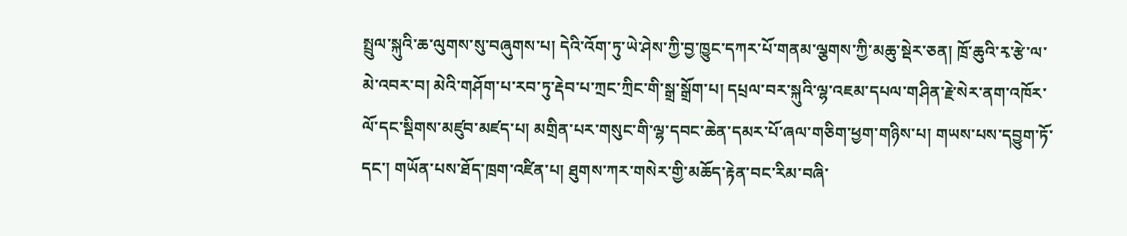སྤྲུལ་སྐུའི་ཆ་ལུགས་སུ་བཞུགས་པ། དེའི་འོག་ཏུ་ཡེ་ཤེས་ཀྱི་བྱ་ཁྱུང་དཀར་པོ་གནམ་ལྕགས་ཀྱི་མཆུ་སྡེར་ཅན། ཁྲོ་ཆུའི་རྭ་རྩེ་ལ་མེ་འབར་བ། མེའི་གཤོག་པ་རབ་ཏུ་རྡེབ་པ་ཀྲང་ཀྲིང་གི་སྒྲ་སྒྲོག་པ། དཔྲལ་བར་སྐུའི་ལྷ་འཇམ་དཔལ་གཤིན་རྗེ་སེར་ནག་འཁོར་ལོ་དང་སྡིགས་མཛུབ་མཛད་པ། མགྲིན་པར་གསུང་གི་ལྷ་དབང་ཆེན་དམར་པོ་ཞལ་གཅིག་ཕྱག་གཉིས་པ། གཡས་པས་དབྱུག་ཏོ་དང་། གཡོན་པས་ཐོད་ཁྲག་འཛིན་པ། ཐུགས་ཀར་གསེར་གྱི་མཆོད་རྟེན་བང་རིམ་བཞི་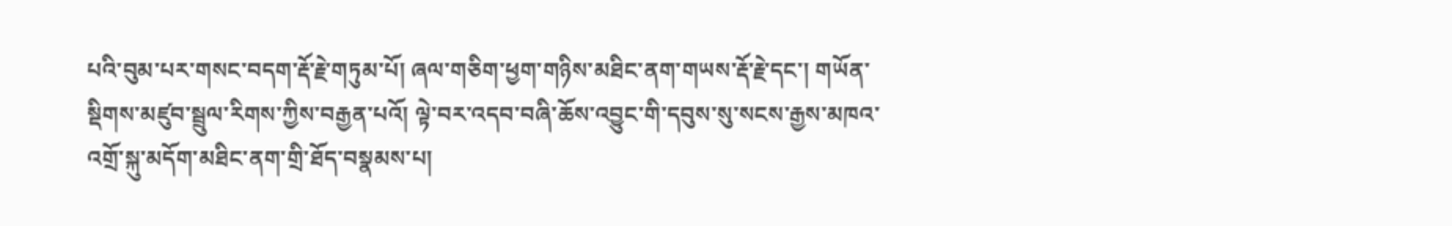པའི་བུམ་པར་གསང་བདག་རྡོ་རྗེ་གཏུམ་པོ། ཞལ་གཅིག་ཕྱག་གཉིས་མཐིང་ནག་གཡས་རྡོ་རྗེ་དང་། གཡོན་སྡིགས་མཛུབ་སྦྲུལ་རིགས་ཀྱིས་བརྒྱན་པའོ། ལྟེ་བར་འདབ་བཞི་ཆོས་འབྱུང་གི་དབུས་སུ་སངས་རྒྱས་མཁའ་འགྲོ་སྐུ་མདོག་མཐིང་ནག་གྲི་ཐོད་བསྣམས་པ།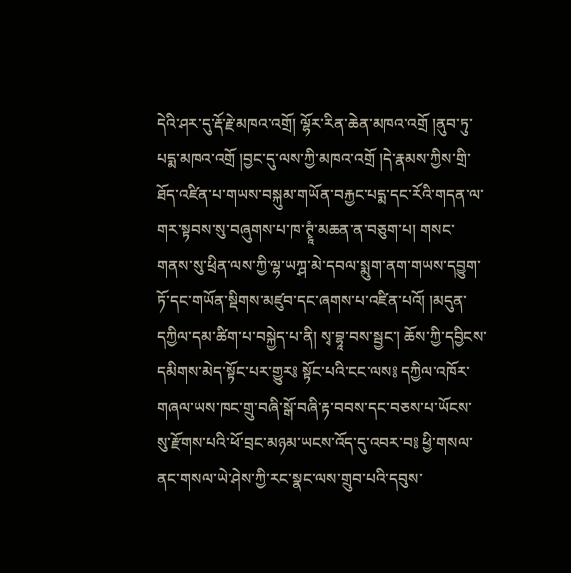དེའི་ཤར་དུ་རྡོ་རྗེ་མཁའ་འགྲོ། ལྷོར་རིན་ཆེན་མཁའ་འགྲོ །ནུབ་ཏུ་པདྨ་མཁའ་འགྲོ །བྱང་དུ་ལས་ཀྱི་མཁའ་འགྲོ །དེ་རྣམས་ཀྱིས་གྲི་ཐོད་འཛིན་པ་གཡས་བསྐུམ་གཡོན་བརྐྱང་པདྨ་དང་རོའི་གདན་ལ་གར་སྟབས་སུ་བཞུགས་པ་ཁ་ཊྭཱཾ་མཆན་ན་བཅུག་པ། གསང་གནས་སུ་ཕྲིན་ལས་ཀྱི་ལྷ་ཡཀྴ་མེ་དབལ་སྨུག་ནག་གཡས་དབྱུག་ཏོ་དང་གཡོན་སྡིགས་མཛུབ་དང་ཞགས་པ་འཛིན་པའོ། །མདུན་དཀྱིལ་དམ་ཚིག་པ་བསྐྱེད་པ་ནི། སྭ་བྷཱ་བས་སྦྱང་། ཆོས་ཀྱི་དབྱིངས་དམིགས་མེད་སྟོང་པར་གྱུར༔ སྟོང་པའི་ངང་ལས༔ དཀྱིལ་འཁོར་གཞལ་ཡས་ཁང་གྲུ་བཞི་སྒོ་བཞི་རྟ་བབས་དང་བཅས་པ་ཡོངས་སུ་རྫོགས་པའི་ཕོ་བྲང་མཉམ་ཡངས་འོད་དུ་འབར་བ༔ ཕྱི་གསལ་ནང་གསལ་ཡེ་ཤེས་ཀྱི་རང་སྣང་ལས་གྲུབ་པའི་དབུས་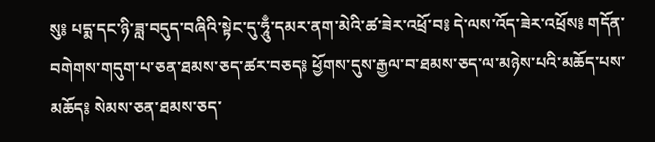སུ༔ པདྨ་དང་ཉི་ཟླ་བདུད་བཞིའི་སྟེང་དུ་ཧཱུྃ་དམར་ནག་མེའི་ཚ་ཟེར་འཕྲོ་བ༔ དེ་ལས་འོད་ཟེར་འཕྲོས༔ གདོན་བགེགས་གདུག་པ་ཅན་ཐམས་ཅད་ཚར་བཅད༔ ཕྱོགས་དུས་རྒྱལ་བ་ཐམས་ཅད་ལ་མཉེས་པའི་མཆོད་པས་མཆོད༔ སེམས་ཅན་ཐམས་ཅད་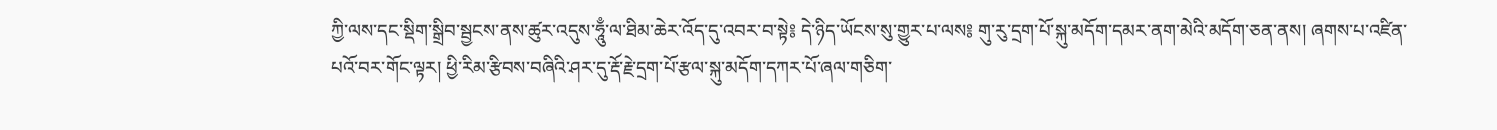ཀྱི་ལས་དང་སྡིག་སྒྲིབ་སྦྱངས་ནས་ཚུར་འདུས་ཧཱུྃ་ལ་ཐིམ་ཆེར་འོད་དུ་འབར་བ་སྟེ༔ དེ་ཉིད་ཡོངས་སུ་གྱུར་པ་ལས༔ གུ་རུ་དྲག་པོ་སྐུ་མདོག་དམར་ནག་མེའི་མདོག་ཅན་ནས། ཞགས་པ་འཛིན་པའོ་བར་གོང་ལྟར། ཕྱི་རིམ་རྩིབས་བཞིའི་ཤར་དུ་རྡོ་རྗེ་དྲག་པོ་རྩལ་སྐུ་མདོག་དཀར་པོ་ཞལ་གཅིག་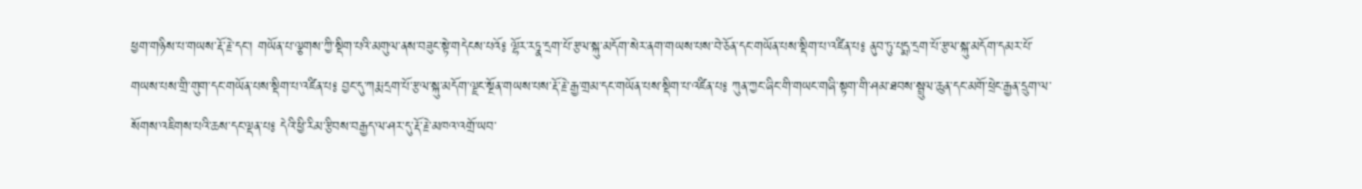ཕྱག་གཉིས་པ་གཡས་རྡོ་རྗེ་དང་། གཡོན་པ་ལྕགས་ཀྱི་སྡིག་པའི་མགུལ་ནས་བཟུང་སྟེ་གདེངས་པའོ༔ ལྷོར་རཏྣ་དྲག་པོ་རྩལ་སྐུ་མདོག་སེར་ནག་གཡས་པས་བེ་ཅོན་དང་གཡོན་པས་སྡིག་པ་འཛིན་པ༔ ནུབ་ཏུ་པདྨ་དྲག་པོ་རྩལ་སྐུ་མདོག་དམར་པོ་གཡས་པས་གྲི་གུག་དང་གཡོན་པས་སྡིག་པ་འཛིན་པ༔ བྱང་དུ་ཀརྨ་དྲག་པོ་རྩལ་སྐུ་མདོག་ལྗང་སྔོན་གཡས་པས་རྡོ་རྗེ་རྒྱ་གྲམ་དང་གཡོན་པས་སྡིག་པ་འཛིན་པ༔ ཀུན་ཀྱང་ཞིང་གི་གཡང་གཞི་སྟག་གི་ཤམ་ཐབས་སྦྲུལ་ཆུན་དང་མགོ་ཕྲེང་རྒྱན་དྲུག་ལ་སོགས་འཇིགས་པའི་ཆས་དང་ལྡན་པ༔ དེའི་ཕྱི་རིམ་རྩིབས་བརྒྱད་ལ་ཤར་དུ་རྡོ་རྗེ་མཁའ་འགྲོ་ཡབ་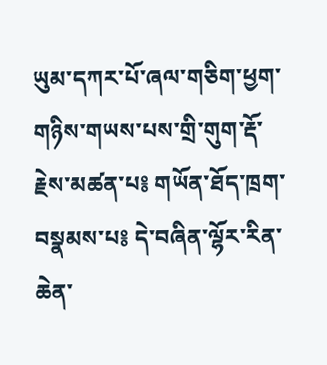ཡུམ་དཀར་པོ་ཞལ་གཅིག་ཕྱག་གཉིས་གཡས་པས་གྲི་གུག་རྡོ་རྗེས་མཚན་པ༔ གཡོན་ཐོད་ཁྲག་བསྣམས་པ༔ དེ་བཞིན་ལྷོར་རིན་ཆེན་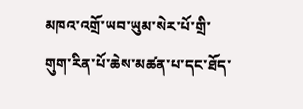མཁའ་འགྲོ་ཡབ་ཡུམ་སེར་པོ་གྲི་གུག་རིན་པོ་ཆེས་མཚན་པ་དང་ཐོད་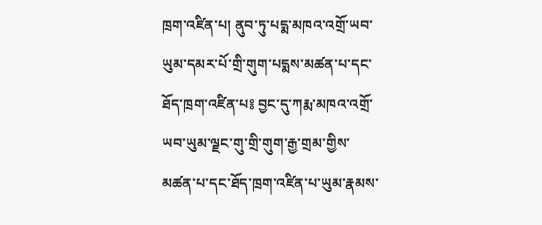ཁྲག་འཛིན་པ། ནུབ་ཏུ་པདྨ་མཁའ་འགྲོ་ཡབ་ཡུམ་དམར་པོ་གྲི་གུག་པདྨས་མཚན་པ་དང་ཐོད་ཁྲག་འཛིན་པ༔ བྱང་དུ་ཀརྨ་མཁའ་འགྲོ་ཡབ་ཡུམ་ལྗང་གུ་གྲི་གུག་རྒྱ་གྲམ་གྱིས་མཚན་པ་དང་ཐོད་ཁྲག་འཛིན་པ་ཡུམ་རྣམས་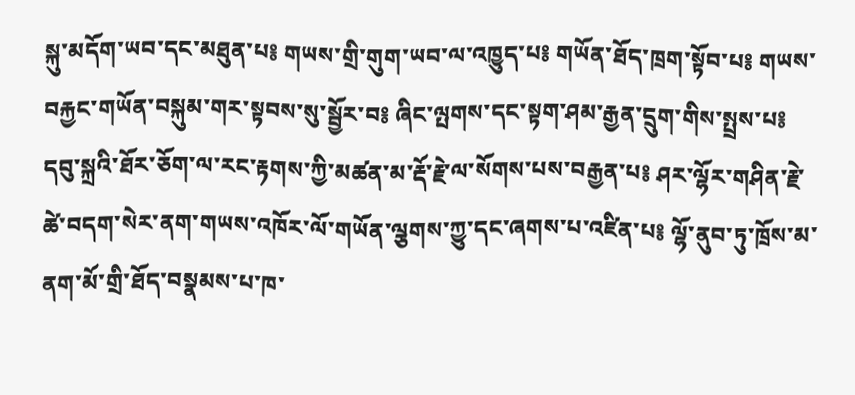སྐུ་མདོག་ཡབ་དང་མཐུན་པ༔ གཡས་གྲི་གུག་ཡབ་ལ་འཁྱུད་པ༔ གཡོན་ཐོད་ཁྲག་སྟོབ་པ༔ གཡས་བརྐྱང་གཡོན་བསྐུམ་གར་སྟབས་སུ་སྦྱོར་བ༔ ཞིང་ལྤགས་དང་སྟག་ཤམ་རྒྱན་དྲུག་གིས་སྤྲས་པ༔ དབུ་སྐྲའི་ཐོར་ཅོག་ལ་རང་རྟགས་ཀྱི་མཚན་མ་རྡོ་རྗེ་ལ་སོགས་པས་བརྒྱན་པ༔ ཤར་ལྷོར་གཤིན་རྗེ་ཚེ་བདག་སེར་ནག་གཡས་འཁོར་ལོ་གཡོན་ལྕགས་ཀྱུ་དང་ཞགས་པ་འཛིན་པ༔ ལྷོ་ནུབ་ཏུ་ཁྲོས་མ་ནག་མོ་གྲི་ཐོད་བསྣམས་པ་ཁ་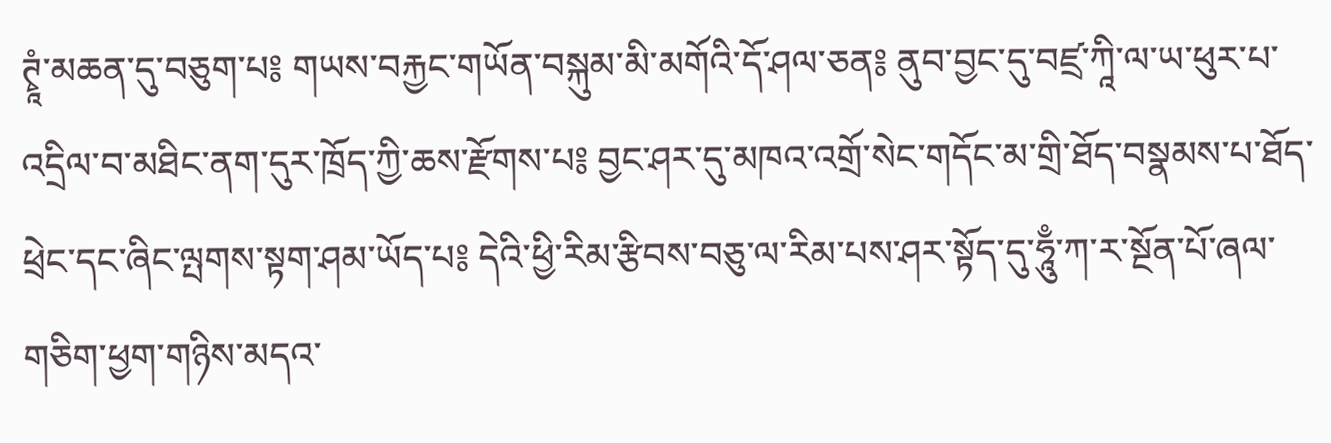ཊྭཱཾ་མཆན་དུ་བཅུག་པ༔ གཡས་བརྐྱང་གཡོན་བསྐུམ་མི་མགོའི་དོ་ཤལ་ཅན༔ ནུབ་བྱང་དུ་བཛྲ་ཀཱི་ལ་ཡ་ཕུར་པ་འདྲིལ་བ་མཐིང་ནག་དུར་ཁྲོད་ཀྱི་ཆས་རྫོགས་པ༔ བྱང་ཤར་དུ་མཁའ་འགྲོ་སེང་གདོང་མ་གྲི་ཐོད་བསྣམས་པ་ཐོད་ཕྲེང་དང་ཞིང་ལྤགས་སྟག་ཤམ་ཡོད་པ༔ དེའི་ཕྱི་རིམ་རྩིབས་བཅུ་ལ་རིམ་པས་ཤར་སྟོད་དུ་ཧཱུྃ་ཀ་ར་སྔོན་པོ་ཞལ་གཅིག་ཕྱག་གཉིས་མདའ་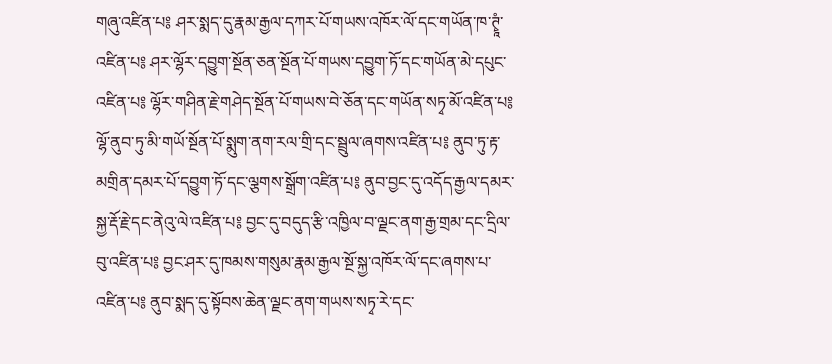གཞུ་འཛིན་པ༔ ཤར་སྨད་དུ་རྣམ་རྒྱལ་དཀར་པོ་གཡས་འཁོར་ལོ་དང་གཡོན་ཁ་ཊྭཱཾ་འཛིན་པ༔ ཤར་ལྷོར་དབྱུག་སྔོན་ཅན་སྔོན་པོ་གཡས་དབྱུག་ཏོ་དང་གཡོན་མེ་དཔུང་འཛིན་པ༔ ལྷོར་གཤིན་རྗེ་གཤེད་སྔོན་པོ་གཡས་བེ་ཅོན་དང་གཡོན་སཏྭ་མོ་འཛིན་པ༔ ལྷོ་ནུབ་ཏུ་མི་གཡོ་སྔོན་པོ་སྨུག་ནག་རལ་གྲི་དང་སྦྲུལ་ཞགས་འཛིན་པ༔ ནུབ་ཏུ་རྟ་མགྲིན་དམར་པོ་དབྱུག་ཏོ་དང་ལྕགས་སྒྲོག་འཛིན་པ༔ ནུབ་བྱང་དུ་འདོད་རྒྱལ་དམར་སྐྱ་རྡོ་རྗེ་དང་ནེའུ་ལེ་འཛིན་པ༔ བྱང་དུ་བདུད་རྩི་འཁྱིལ་བ་ལྗང་ནག་རྒྱ་གྲམ་དང་དྲིལ་བུ་འཛིན་པ༔ བྱང་ཤར་དུ་ཁམས་གསུམ་རྣམ་རྒྱལ་སྔོ་སྐྱ་འཁོར་ལོ་དང་ཞགས་པ་འཛིན་པ༔ ནུབ་སྨད་དུ་སྟོབས་ཆེན་ལྗང་ནག་གཡས་སཏྭ་རེ་དང་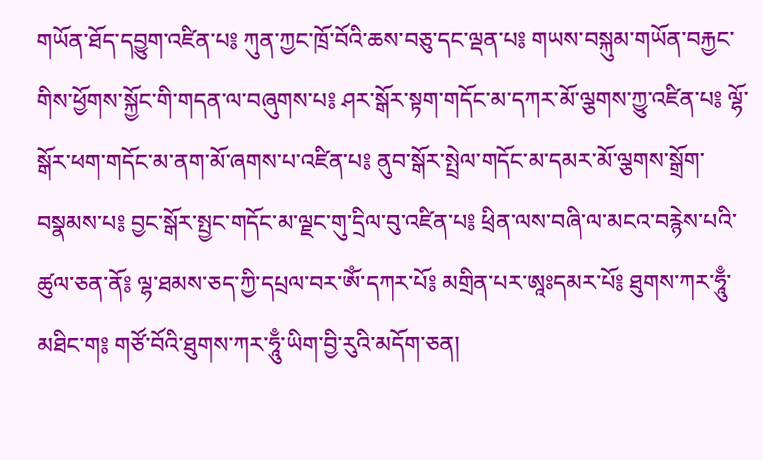གཡོན་ཐོད་དབྱུག་འཛིན་པ༔ ཀུན་ཀྱང་ཁྲོ་བོའི་ཆས་བཅུ་དང་ལྡན་པ༔ གཡས་བསྐུམ་གཡོན་བརྐྱང་གིས་ཕྱོགས་སྐྱོང་གི་གདན་ལ་བཞུགས་པ༔ ཤར་སྒོར་སྟག་གདོང་མ་དཀར་མོ་ལྕགས་ཀྱུ་འཛིན་པ༔ ལྷོ་སྒོར་ཕག་གདོང་མ་ནག་མོ་ཞགས་པ་འཛིན་པ༔ ནུབ་སྒོར་སྤྲེལ་གདོང་མ་དམར་མོ་ལྕགས་སྒྲོག་བསྣམས་པ༔ བྱང་སྒོར་སྤྱང་གདོང་མ་ལྗང་གུ་དྲིལ་བུ་འཛིན་པ༔ ཕྲིན་ལས་བཞི་ལ་མངའ་བརྙེས་པའི་ཚུལ་ཅན་ནོ༔ ལྷ་ཐམས་ཅད་ཀྱི་དཔྲལ་བར་ཨོཾ་དཀར་པོ༔ མགྲིན་པར་ཨཱཿདམར་པོ༔ ཐུགས་ཀར་ཧཱུྃ་མཐིང་ག༔ གཙོ་བོའི་ཐུགས་ཀར་ཧཱུྃ་ཡིག་བྱི་རུའི་མདོག་ཅན།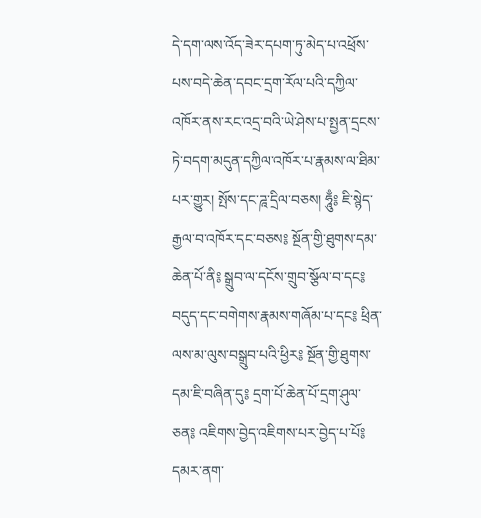དེ་དག་ལས་འོད་ཟེར་དཔག་ཏུ་མེད་པ་འཕྲོས་པས་བདེ་ཆེན་དབང་དྲག་རོལ་པའི་དཀྱིལ་འཁོར་ནས་རང་འདྲ་བའི་ཡེ་ཤེས་པ་སྤྱན་དྲངས་ཏེ་བདག་མདུན་དཀྱིལ་འཁོར་པ་རྣམས་ལ་ཐིམ་པར་གྱུར། སྤོས་དང་ཌཱ་དྲིལ་བཅས། ཧཱུྃ༔ ཇི་སྙེད་རྒྱལ་བ་འཁོར་དང་བཅས༔ སྔོན་གྱི་ཐུགས་དམ་ཆེན་པོ་ནི༔ སྒྲུབ་ལ་དངོས་གྲུབ་སྩོལ་བ་དང༔ བདུད་དང་བགེགས་རྣམས་གཞོམ་པ་དང༔ ཕྲིན་ལས་མ་ལུས་བསྒྲུབ་པའི་ཕྱིར༔ སྔོན་གྱི་ཐུགས་དམ་ཇི་བཞིན་དུ༔ དྲག་པོ་ཆེན་པོ་དྲག་ཤུལ་ཅན༔ འཇིགས་བྱེད་འཇིགས་པར་བྱེད་པ་པོ༔ དམར་ནག་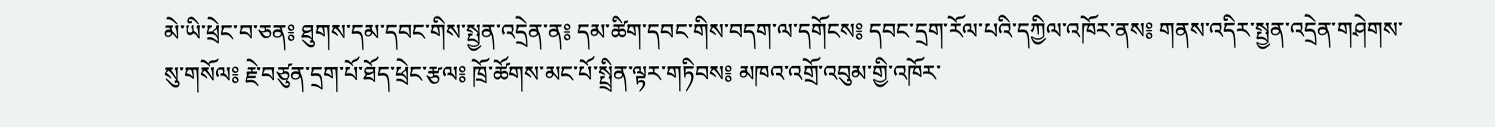མེ་ཡི་ཕྲེང་བ་ཅན༔ ཐུགས་དམ་དབང་གིས་སྤྱན་འདྲེན་ན༔ དམ་ཚིག་དབང་གིས་བདག་ལ་དགོངས༔ དབང་དྲག་རོལ་པའི་དཀྱིལ་འཁོར་ནས༔ གནས་འདིར་སྤྱན་འདྲེན་གཤེགས་སུ་གསོལ༔ རྗེ་བཙུན་དྲག་པོ་ཐོད་ཕྲེང་རྩལ༔ ཁྲོ་ཚོགས་མང་པོ་སྤྲིན་ལྟར་གཏིབས༔ མཁའ་འགྲོ་འབུམ་གྱི་འཁོར་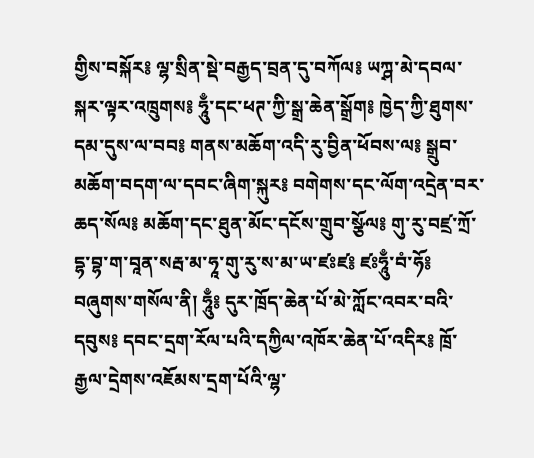གྱིས་བསྐོར༔ ལྷ་སྲིན་སྡེ་བརྒྱད་བྲན་དུ་བཀོལ༔ ཡཀྴ་མེ་དབལ་སྐར་ལྟར་འཁྲུགས༔ ཧཱུྃ་དང་ཕཊ་ཀྱི་སྒྲ་ཆེན་སྒྲོག༔ ཁྱེད་ཀྱི་ཐུགས་དམ་དུས་ལ་བབ༔ གནས་མཆོག་འདི་རུ་བྱིན་ཕོབས་ལ༔ སྒྲུབ་མཆོག་བདག་ལ་དབང་ཞིག་སྐུར༔ བགེགས་དང་ལོག་འདྲེན་བར་ཆད་སོལ༔ མཆོག་དང་ཐུན་མོང་དངོས་གྲུབ་སྩོལ༔ གུ་རུ་བཛྲ་ཀྲོ་དྷ་བྷ་ག་བཱན་སརྦ་མ་ཧཱ་གུ་རུ་ས་མ་ཡ་ཛཿཛ༔ ཛཿཧཱུྃ་བཾ་ཧོ༔ བཞུགས་གསོལ་ནི། ཧཱུྃ༔ དུར་ཁྲོད་ཆེན་པོ་མེ་ཀློང་འབར་བའི་དབུས༔ དབང་དྲག་རོལ་པའི་དཀྱིལ་འཁོར་ཆེན་པོ་འདིར༔ ཁྲོ་རྒྱལ་དྲེགས་འཇོམས་དྲག་པོའི་ལྷ་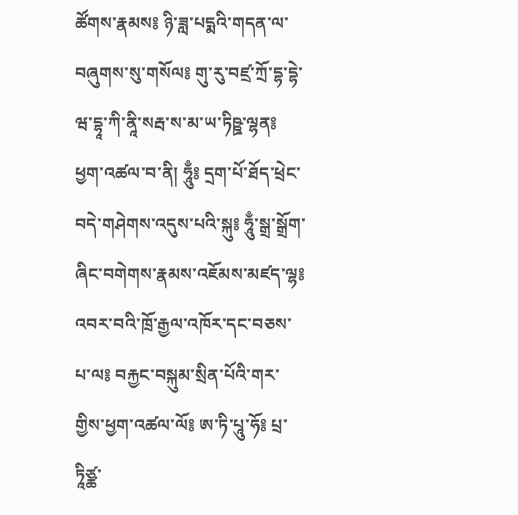ཚོགས་རྣམས༔ ཉི་ཟླ་པདྨའི་གདན་ལ་བཞུགས་སུ་གསོལ༔ གུ་རུ་བཛྲ་ཀྲོ་དྷ་དྷེ་ཝ་དྷཱ་ཀི་ནཱི་སརྦ་ས་མ་ཡ་ཏིཥྛ་ལྷན༔ ཕྱག་འཚལ་བ་ནི། ཧཱུྃ༔ དྲག་པོ་ཐོད་ཕྲེང་བདེ་གཤེགས་འདུས་པའི་སྐུ༔ ཧཱུྃ་སྒྲ་སྒྲོག་ཞིང་བགེགས་རྣམས་འཇོམས་མཛད་ལྷ༔ འབར་བའི་ཁྲོ་རྒྱལ་འཁོར་དང་བཅས་པ་ལ༔ བརྐྱང་བསྐུམ་སྲིན་པོའི་གར་གྱིས་ཕྱག་འཚལ་ལོ༔ ཨ་ཏི་པཱུ་ཧོ༔ པྲ་ཏཱིཙྪ་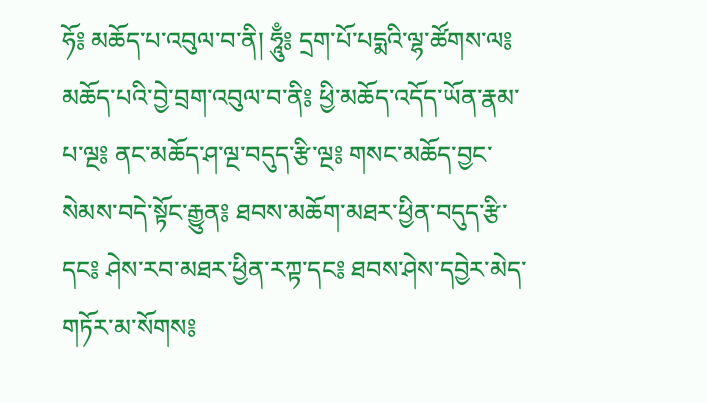ཧོ༔ མཆོད་པ་འབུལ་བ་ནི། ཧཱུྃ༔ དྲག་པོ་པདྨའི་ལྷ་ཚོགས་ལ༔ མཆོད་པའི་བྱེ་བྲག་འབུལ་བ་ནི༔ ཕྱི་མཆོད་འདོད་ཡོན་རྣམ་པ་ལྔ༔ ནང་མཆོད་ཤ་ལྔ་བདུད་རྩི་ལྔ༔ གསང་མཆོད་བྱང་སེམས་བདེ་སྟོང་རྒྱུན༔ ཐབས་མཆོག་མཐར་ཕྱིན་བདུད་རྩི་དང༔ ཤེས་རབ་མཐར་ཕྱིན་རཀྟ་དང༔ ཐབས་ཤེས་དབྱེར་མེད་གཏོར་མ་སོགས༔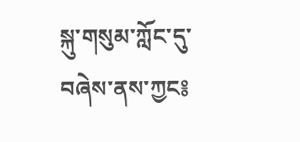སྐུ་གསུམ་ཀློང་དུ་བཞེས་ནས་ཀྱང༔